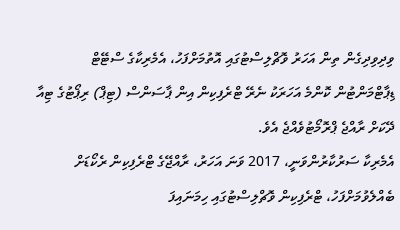ވިދިވިދިގެން ތިން އަހަރު ވޮޗްލިސްޓުގައި އޮތުމަށްފަހު، އެމެރިކާގެ ސްޓޭޓް ޑިޕާޓްމަންޓުން ކޮންމެ އަހަރަކު ނެރޭ ޓްރެފިކިން އިން ޕާސަންސް (ޓިޕް) ރިޕޯޓުގެ ޓިއާ ދޭކަށް ރާއްޖެ ޕްރޮމޯޓުވެއްޖެ އެވެ.
އެމެރިކާ ސަރުކާރުންވަނީ، 2017 ވަނަ އަހަރު، ރާއްޖޭގެ ޓްރެފިކިން ރެކޯޑަށް ބެއްލެވުމަށްފަހު، ޓްރެފިކިން ވޮޗްލިސްޓުގައި ހިމަނައިފަ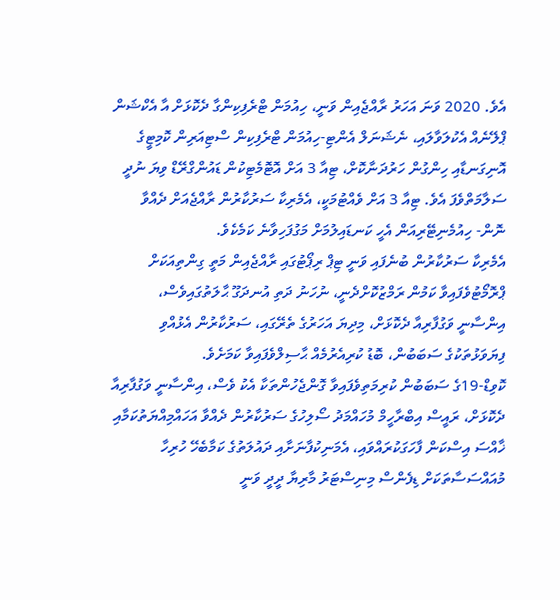އެވެ. 2020 ވަނަ އަހަރު ރާއްޖެއިން ވަނީ، ހިއުމަން ޓްރެފިކިންގާ ދެކޮޅަށް އާ އެކްޝަން ޕްލޭނެއް އެކުލަވާލައި، ނެޝަނަލް އެންޓި-ހިއުމަން ޓްރެފިކިން ސްޓިއަރިން ކޮމިޓީގެ އޮނިގަނޑާއި ހިންގުން ހަރުދަނާކޮށް، ޓިއާ 3 އަށް އޮޓޮމެޓިކުން ޑައުންގްރޭޑް ވިޔަ ނުދީ ސަލާމަތްވެފަ އެވެ. ޓިއާ 3 އަށް ވެއްޓުމަކީ، އެމެރިކާ ސަރުކާރުން ރާއްޖެއަށް ދެއްވާ ނޮން- ހިއުމެނިޓޭރިއަން އެހީ ކަނޑައިލުމަށް މަގުފަހިވާނެ ކަމެކެވެ.
އެމެރިކާ ސަރުކާރުން ބުނެފައި ވަނީ ޓިޕް ރިޕޯޓުގައި ރާއްޖެއިން މަތީ ގިންތިއަކަށް ޕްރޮމޯޓުވެފައިވާ ކަމުން ރަމްޒުކޮށްދެނީ، ނުހަނު ދަތި އުނދަގޫ ޙާލަތުގައިވެސް، އިންސާނީ ވަގުފާރިއާ ދެކޮޅަށް، މިދިޔަ އަހަރުގެ ތެރޭގައި، ސަރުކާރުން އެޅުއްވި ފިޔަވަޅުތަކުގެ ސަބަބުން، ބޮޑު ކުރިއެރުމެއް ޙާސިލްވެފައިވާ ކަމަށެވެ.
ކޮވިޑް-19ގެ ސަބަބުން ކުރިމަތިވެފައިވާ ގޮންޖެހުންތަކާ އެކު ވެސް، އިންސާނީ ވަގުފާރިއާ ދެކޮޅަށް، ރައީސް އިބްރާހީމް މުހައްމަދު ސޯލިހުގެ ސަރުކާރުން ދެއްވާ އަހައްމިއްޔަތުކަމާއި ޚާއްސަ އިސްކަން ފާހަގަކުރައްވައި، އެމަނިކުފާނަށާއި ދައުލަތުގެ ކަމާބެހޭ ހުރިހާ މުއައްސަސާތަކަށް ޑިފެންސް މިނިސްޓަރު މާރިޔާ ދީދީ ވަނީ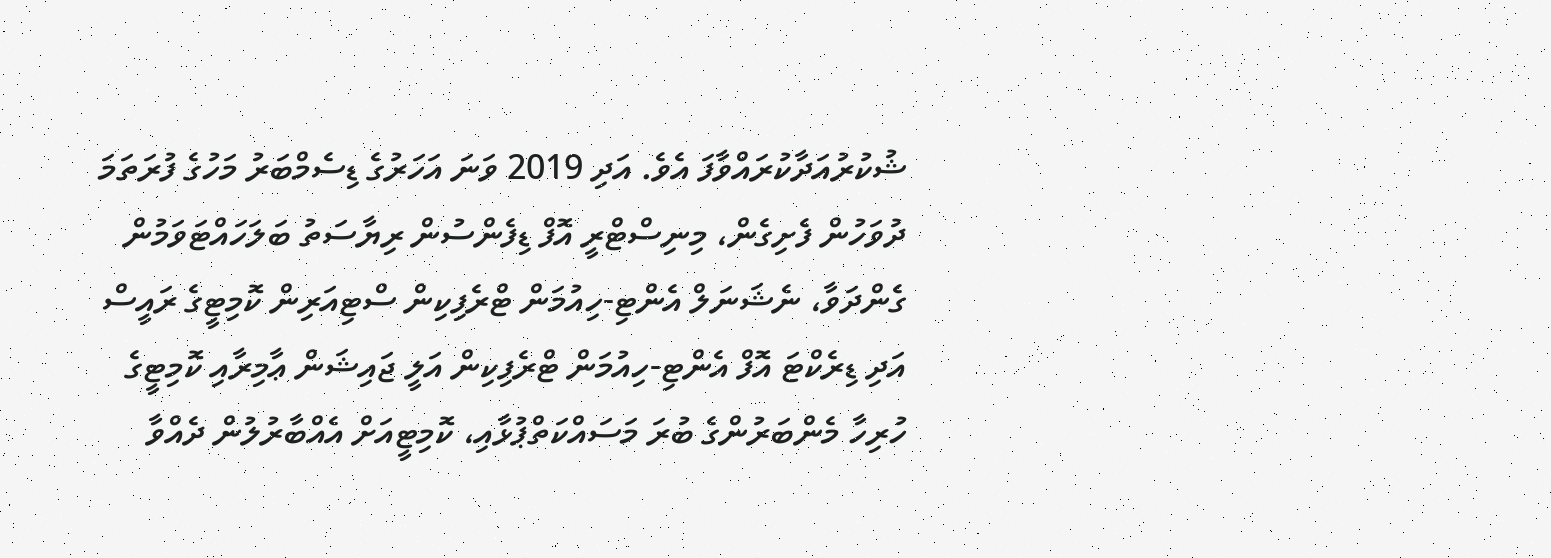ޝުކުރުއަދާކުރައްވާފަ އެވެ. އަދި 2019 ވަނަ އަހަރުގެ ޑިސެމްބަރު މަހުގެ ފުރަތަމަ ދުވަހުން ފެށިގެން، މިނިސްޓްރީ އޮފް ޑިފެންސުން ރިޔާސަތު ބަލަހައްޓަވަމުން ގެންދަވާ، ނެޝަނަލް އެންޓި-ހިއުމަން ޓްރެފިކިން ސްޓިއަރިން ކޮމިޓީގެ ރައީސް އަދި ޑިރެކްޓަ އޮފް އެންޓި-ހިއުމަން ޓްރެފިކިން އަލީ ޖައިޝަން ޢާމިރާއި ކޮމިޓީގެ ހުރިހާ މެންބަރުންގެ ބުރަ މަސައްކަތްޕުޅާއި، ކޮމިޓީއަށް އެއްބާރުލުން ދެއްވާ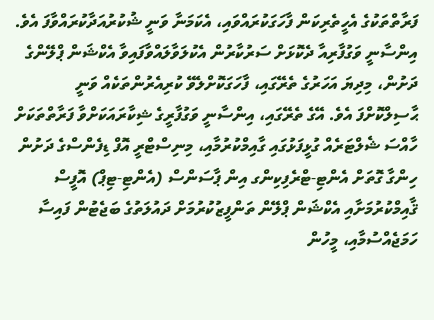ފަރާތްތަކުގެ އެހީތެރިކަން ފާހަގަކުރައްވައި، އެކަމަނާ ވަނީ ޝުކުރުއަދާކުރައްވާފަ އެވެ.
އިންސާނީ ވަގުފާރިއާ ދެކޮޅަށް ސަރުކާރުން އެކުލަވާލައްވާފައިވާ އެކްޝަން ޕްލޭންގެ ދަށުން، މިދިޔަ އަހަރުގެ ތެރޭގައި، ފާހަގަކޮށްލެވޭ ކުރިއެރުންތަކެއް ވަނީ ޙާސިލްކޮށްފަ އެވެ. އޭގެ ތެރޭގައި، އިންސާނީ ވަގުފާރީގެ ޝިކާރައަކަށްވާ ފަރާތްތަކަށް ހާއްސަ ޝެލްޓަރެއް ގުޅީފަޅުގައި ގާއިމްކުރުމާއި، މިނިސްޓްރީ އޮފް ޑިފެންސްގެ ދަށުން ހިންގާ ގޮތަށް އެންޓި-ޓްރެފިކިންގ އިން ޕާސަންސް (އެންޓި-ޓިޕް) އޮފީސް ޤާއިމްކުރުމަށާއި އެކްޝަން ޕްލޭން ތަންފީޒުކުރުމަށް ދައުލަތުގެ ބަޖެޓުން ފައިސާ ހަމަޖެއްސުމާއި، މީހުން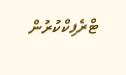ޓްރެފިކްކުރުން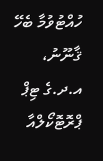ހުއްޓުވުމާ ބެހޭ ޤާނޫނު، އ.ދ.ގެ ޓިޕް ޕްރޮޓޮކޯލްއާ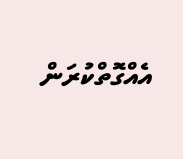އެއްގޮތްކުރަން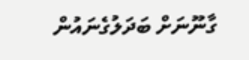ގާނޫނަށް ބަދަލުގެނައުން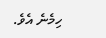ހިމެނެ އެވެ.